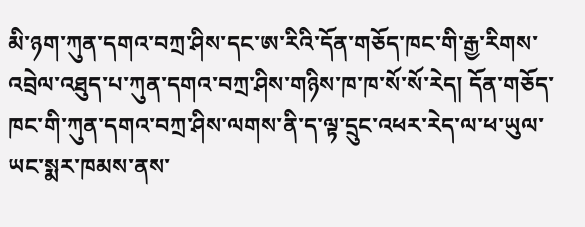མི་ཉག་ཀུན་དགའ་བཀྲ་ཤིས་དང་ཨ་རིའི་དོན་གཅོད་ཁང་གི་རྒྱ་རིགས་འབྲེལ་འཐུད་པ་ཀུན་དགའ་བཀྲ་ཤིས་གཉིས་ཁ་ཁ་སོ་སོ་རེད། དོན་གཅོད་ཁང་གི་ཀུན་དགའ་བཀྲ་ཤིས་ལགས་ནི་ད་ལྟ་དྲུང་འཕར་རེད་ལ་ཕ་ཡུལ་ཡང་སྨར་ཁམས་ནས་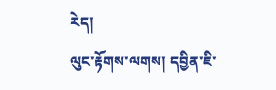རེད།
ལུང་རྟོགས་ལགས། དབྱིན་ཇི་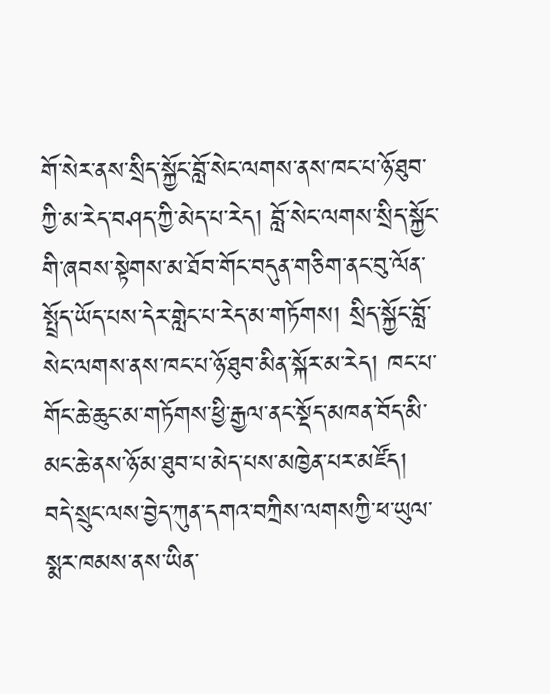གོ་སེར་ནས་སྲིད་སྐྱོང་བློ་སེང་ལགས་ནས་ཁང་པ་ཉོ་ཐུབ་ཀྱི་མ་རེད་བཤད་ཀྱི་མེད་པ་རེད། བློ་སེང་ལགས་སྲིད་སྐྱོང་གི་ཞབས་སྟེགས་མ་ཐོབ་གོང་བདུན་གཅིག་ནང་བུ་ལོན་སྤྲོད་ཡོད་པས་དེར་གླེང་པ་རེད་མ་གཏོགས། སྲིད་སྐྱོང་བློ་སེང་ལགས་ནས་ཁང་པ་ཉོ་ཐུབ་མིན་སྐོར་མ་རེད། ཁང་པ་གོང་ཆེ་ཆུང་མ་གཏོགས་ཕྱི་རྒྱལ་ནང་སྡོད་མཁན་བོད་མི་མང་ཆེ་ནས་ཉོ་མ་ཐུབ་པ་མེད་པས་མཁྱེན་པར་མཛོད།
བདེ་སྲུང་ལས་བྱེད་ཀུན་དགའ་བཀྲིས་ལགསཀྱི་ཕ་ཡུལ་སྨར་ཁམས་ནས་ཡིན་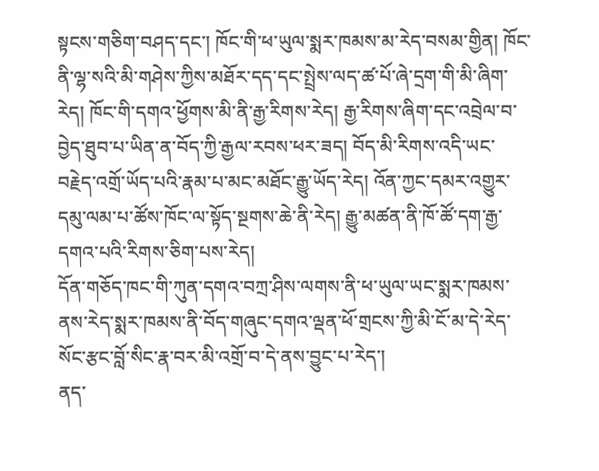སྟངས་གཅིག་བཤད་དང་། ཁོང་གི་ཕ་ཡུལ་སྨར་ཁམས་མ་རེད་བསམ་གྱིན། ཁོང་ནི་ལྷ་སའི་མི་གཤེས་ཀྱིས་མཐོར་དད་དང་སྤྲེས་ལད་ཚ་པོ་ཞེ་དྲག་གི་མི་ཞིག་རེད། ཁོང་གི་དགའ་ཕྱོགས་མི་ནི་རྒྱ་རིགས་རེད། རྒྱ་རིགས་ཞིག་དང་འབྲེལ་བ་བྱེད་ཐུབ་པ་ཡིན་ན་བོད་ཀྱི་རྒྱལ་རབས་ཕར་ཟད། བོད་མི་རིགས་འདི་ཡང་བརྗེད་འགྲོ་ཡོད་པའི་རྣམ་པ་མང་མཐོང་རྒྱུ་ཡོད་རེད། འོན་ཀྱང་དམར་འགྱུར་དམུ་ལམ་པ་ཚོས་ཁོང་ལ་སྟོད་སྔགས་ཆེ་ནི་རེད། རྒྱུ་མཚན་ནི་ཁོ་ཚོ་དག་རྒྱ་དགའ་པའི་རིགས་ཅིག་པས་རེད།
དོན་གཅོད་ཁང་གི་ཀུན་དགའ་བཀྲ་ཤིས་ལགས་ནི་ཕ་ཡུལ་ཡང་སྨར་ཁམས་ནས་རེད་སྨར་ཁམས་ནི་བོད་གཞུང་དགའ་ལྡན་ཕོ་གྲངས་ཀྱི་མི་ངོ་མ་དེ་རེད་སོང་རྩང་བློ་སིང་རྣ་བར་མི་འགྲོ་བ་དེ་ནས་བྱུང་པ་རེད་།
ནད་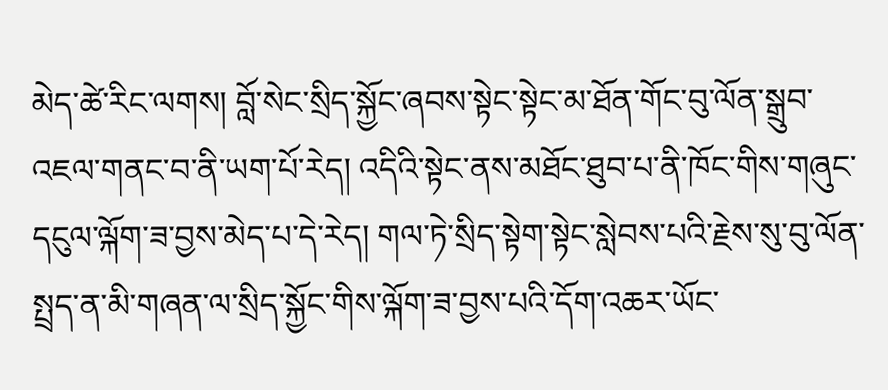མེད་ཚེ་རིང་ལགས། བློ་སེང་སྲིད་སྐྱོང་ཞབས་སྟེང་སྟེང་མ་ཐོན་གོང་བུ་ལོན་སྒྲུབ་འཇལ་གནང་བ་ནི་ཡག་པོ་རེད། འདིའི་སྟེང་ནས་མཐོང་ཐུབ་པ་ནི་ཁོང་གིས་གཞུང་དངུལ་ལྐོག་ཟ་བྱས་མེད་པ་དེ་རེད། གལ་ཏེ་སྲིད་སྟེག་སྟེང་སླེབས་པའི་རྗེས་སུ་བུ་ལོན་སྤྲད་ན་མི་གཞན་ལ་སྲིད་སྐྱོང་གིས་ལྐོག་ཟ་བྱས་པའི་དོག་འཆར་ཡོང་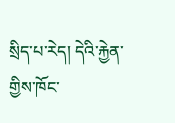སྲིད་པ་རེད། དེའི་རྐྱེན་གྱིས་ཁོང་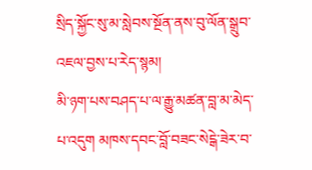སྲིད་སྐྱོང་སུ་མ་སླེབས་སྔོན་ནས་བུ་ལོན་སྒྲུབ་འཇལ་བྱས་པ་རེད་སྙམ།
མི་ཉག་པས་བཤད་པ་ལ་རྒྱུ་མཚན་བླ་མ་མེད་པ་འདུག མཁས་དབང་བློ་བཟང་སེངྒེ་ཟེར་བ་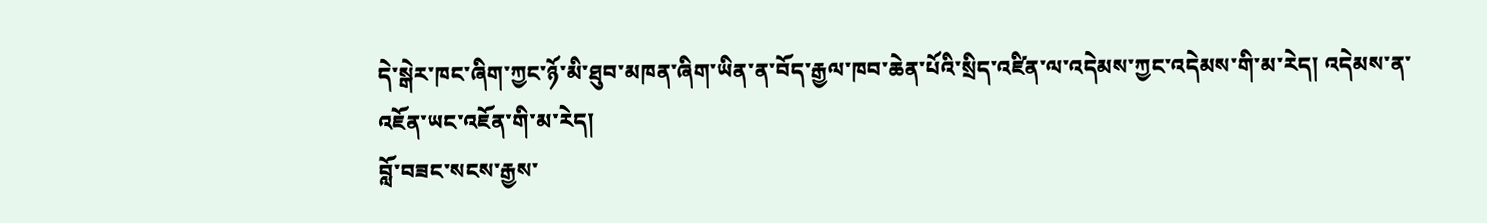དེ་སྒེར་ཁང་ཞིག་ཀྱང་ཉོ་མི་ཐུབ་མཁན་ཞིག་ཡིན་ན་བོད་རྒྱལ་ཁབ་ཆེན་པོའི་སྲིད་འཛིན་ལ་འདེམས་ཀྱང་འདེམས་གི་མ་རེད། འདེམས་ན་འཇོན་ཡང་འཇོན་གི་མ་རེད།
བློ་བཟང་སངས་རྒྱས་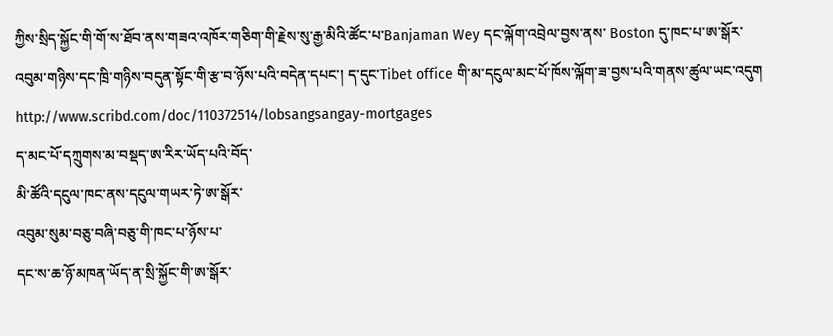ཀྱིས་སྲིད་སྐྱོང་གི་གོ་ས་ཐོབ་ནས་གཟའ་འཁོར་གཅིག་གི་རྗེས་སུ་རྒྱ་མིའི་ཚོང་པ་Banjaman Wey དང་ལྐོག་འབྲེལ་བྱས་ནས་ Boston དུ་ཁང་པ་ཨ་སྒོར་འབུམ་གཉིས་དང་ཁྲི་གཉིས་བདུན་སྟོང་གི་རྩ་བ་ཉོས་པའི་བདེན་དཔང་། ད་དུང་Tibet office གི་མ་དངུལ་མང་པོ་ཁོས་ལྐོག་ཟ་བྱས་པའི་གནས་ཚུལ་ཡང་འདུག http://www.scribd.com/doc/110372514/lobsangsangay-mortgages
ད་མང་པོ་དཀྲུགས་མ་བསྡད་ཨ་རིར་ཡོད་པའི་བོད་
མི་ཚོའི་དངུལ་ཁང་ནས་དངུལ་གཡར་ཏེ་ཨ་སྒོར་
འབུམ་སུམ་བཅུ་བཞི་བཅུ་གི་ཁང་པ་ཉོས་པ་
དང་ས་ཆ་ཉོ་མཁན་ཡོད་ན་སྲི་སྐྱོང་གི་ཨ་སྒོར་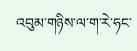འབུམ་གཉིས་ལ་ག་རེ་ཧང་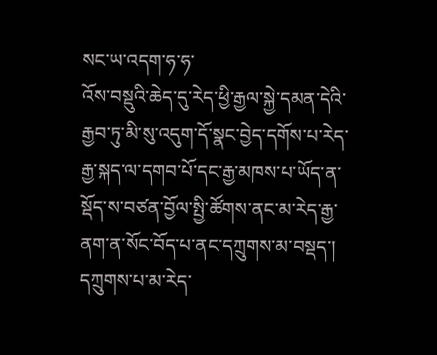སང་ཡ་འདག་ཧ་ཧ་
འོས་བསྡུའི་ཆེད་དུ་རེད་ཕྱི་རྒྱལ་སྐྱེ་དམན་དེའི་
རྒྱབ་ཏུ་མི་སུ་འདུག་དོ་སྣང་བྱེད་དགོས་པ་རེད་
རྒྱ་སྐད་ལ་དགབ་པོ་དང་རྒྱ་མཁས་པ་ཡོད་ན་
སྡོད་ས་བཙན་བྱོལ་སྤྱི་ཚོགས་ནང་མ་རེད་རྒྱ་
ནག་ན་སོང་བོད་པ་ནང་དཀྲུགས་མ་བསྡད་།
དཀྲུགས་པ་མ་རེད་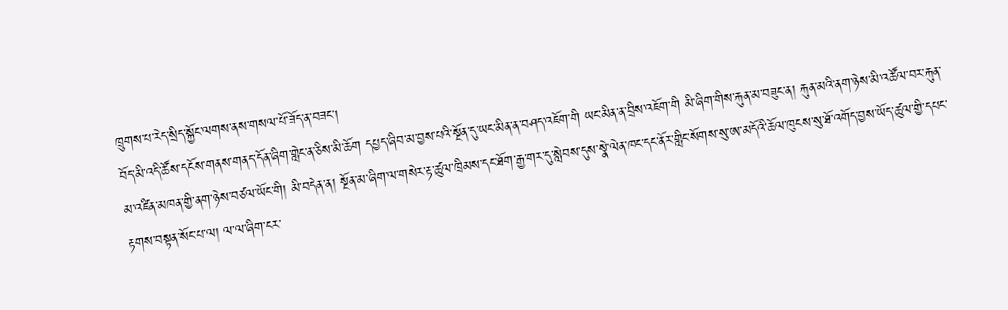ཁྲུགས་པ་རེད་སྲིད་སྐྱོང་ལགས་ནས་གསལ་པོ་ཟོད་ན་བཟང།
བོད་མི་འདི་ཚོས་དངོས་གནས་གནད་དོན་ཞིག་གླེང་ན་ཅིས་མི་ཆོག དཔྱད་ཞིབ་མ་བྱས་པའི་སྔོན་དུ་ཡང་མིན་ན་བཤད་འཇོག་གི ཡང་མིན་ན་བྲིས་འཇོག་གི མི་ཞིག་གིས་རྐུན་མ་བཟུང་ན། རྐུན་མའི་ནག་ཉེས་མི་འཚོལ་བར་རྐུན་མ་འཛིན་མཁན་གྱི་ནག་ཉེས་བཙལ་ཡོང་གི། མི་བདེན་ན། སྔོན་མ་ཞིག་ལ་གསེར་རྟ་ཚུལ་ཁྲིམས་དང་ཐོག་རྒྱ་གར་དུ་སླེབས་དུས་སྣེ་ལེན་ཁང་དང་ནོར་གླིང་སོགས་སུ་ཨ་མདོའི་ཆོལ་ཁུངས་སུ་ཐོ་འགོད་བྱས་ཡོད་ཚུལ་གྱི་དཔང་རྟགས་བསྟན་སོང་པ་ལ། ལ་ལ་ཞིག་ངར་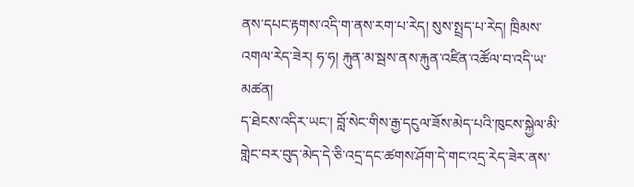ནས་དཔང་རྟགས་འདི་ག་ནས་རག་པ་རེད། སུས་སྤྲད་པ་རེད། ཁྲིམས་འགལ་རེད་ཟེར། ཧ་ཧ། རྐུན་མ་སྦས་ནས་རྐུན་འཛིན་འཚོལ་བ་འདི་ཡ་མཚན།
ད་ཐེངས་འདིར་ཡང་། བློ་སེང་གིས་རྒྱ་དངུལ་ཟོས་མེད་པའི་ཁུངས་སྐྱེལ་མི་གླེང་བར་བུད་མེད་དེ་ཅི་འདྲ་དང་ཚགས་ཤོག་དེ་གང་འདྲ་རེད་ཟེར་ནས་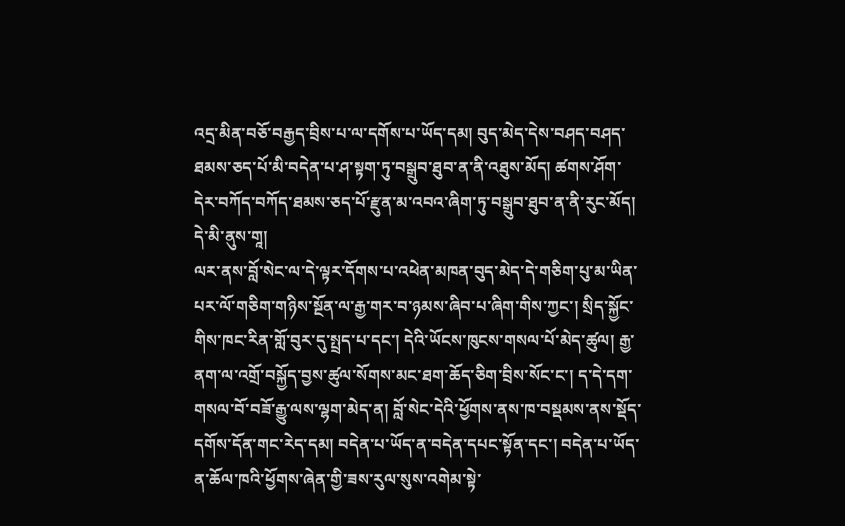འདྲ་མིན་བཅོ་བརྒྱད་བྲིས་པ་ལ་དགོས་པ་ཡོད་དམ། བུད་མེད་དེས་བཤད་བཤད་ཐམས་ཅད་པོ་མི་བདེན་པ་ཤ་སྟག་ཏུ་བསྒྲུབ་ཐུབ་ན་ནི་འཐུས་མོད། ཚགས་ཤོག་དེར་བཀོད་བཀོད་ཐམས་ཅད་པོ་རྫུན་མ་འབའ་ཞིག་ཏུ་བསྒྲུབ་ཐུབ་ན་ནི་རུང་མོད། དེ་མི་ནུས་གཱ།
ལར་ནས་བློ་སེང་ལ་དེ་ལྟར་དོགས་པ་འཕེན་མཁན་བུད་མེད་དེ་གཅིག་པུ་མ་ཡིན་པར་ལོ་གཅིག་གཉིས་སྔོན་ལ་རྒྱ་གར་བ་ཉམས་ཞིབ་པ་ཞིག་གིས་ཀྱང་། སྲིད་སྐྱོང་གིས་ཁང་རིན་གློ་བུར་དུ་སྤྲད་པ་དང་། དེའི་ཡོངས་ཁུངས་གསལ་པོ་མེད་ཚུལ། རྒྱ་ནག་ལ་འགྲོ་བསྐྱོད་བྱས་ཚུལ་སོགས་མང་ཐག་ཆོད་ཅིག་བྲིས་སོང་ང་། ད་དེ་དག་གསལ་བོ་བཟོ་རྒྱུ་ལས་ལྷག་མེད་ན། བློ་སེང་དེའི་ཕྱོགས་ནས་ཁ་བསྡམས་ནས་སྡོད་དགོས་དོན་གང་རེད་དམ། བདེན་པ་ཡོད་ན་བདེན་དཔང་སྟོན་དང་། བདེན་པ་ཡོད་ན་ཆོལ་ཁའི་ཕྱོགས་ཞེན་གྱི་ཟས་རུལ་སུས་འགེམ་སྟེ་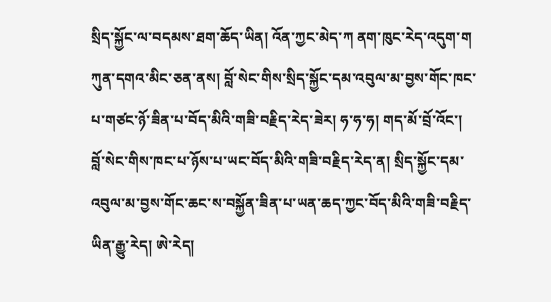སྲིད་སྐྱོང་ལ་བདམས་ཐག་ཆོད་ཡིན། འོན་ཀྱང་མེད་ཀ ནག་ཁུང་རེད་འདུག་ག
ཀུན་དགའ་མིང་ཅན་ནས། བློ་སེང་གིས་སྲིད་སྐྱོང་དམ་འབུལ་མ་བྱས་གོང་ཁང་པ་གཙང་ཉོ་ཟིན་པ་བོད་མིའི་གཟི་བརྗིད་རེད་ཟེར། ཧ་ཧ་ཧ། གད་མོ་བྲོ་འོང་། བློ་སེང་གིས་ཁང་པ་ཉོས་པ་ཡང་བོད་མིའི་གཟི་བརྗིད་རེད་ན། སྲིད་སྐྱོང་དམ་འབུལ་མ་བྱས་གོང་ཆང་ས་བསྐྱོན་ཟིན་པ་ཡན་ཆད་ཀྱང་བོད་མིའི་གཟི་བརྗིད་ཡིན་རྒྱུ་རེད། ཨེ་རེད།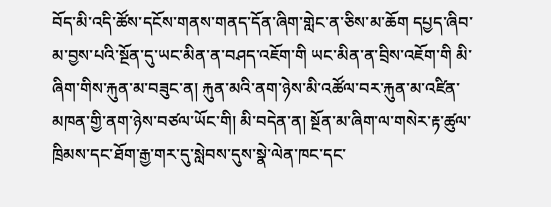བོད་མི་འདི་ཚོས་དངོས་གནས་གནད་དོན་ཞིག་གླེང་ན་ཅིས་མ་ཆོག དཔྱད་ཞིབ་མ་བྱས་པའི་སྔོན་དུ་ཡང་མིན་ན་བཤད་འཇོག་གི ཡང་མིན་ན་བྲིས་འཇོག་གི མི་ཞིག་གིས་རྐུན་མ་བཟུང་ན། རྐུན་མའི་ནག་ཉེས་མི་འཚོལ་བར་རྐུན་མ་འཛིན་མཁན་གྱི་ནག་ཉེས་བཙལ་ཡོང་གི། མི་བདེན་ན། སྔོན་མ་ཞིག་ལ་གསེར་རྟ་ཚུལ་ཁྲིམས་དང་ཐོག་རྒྱ་གར་དུ་སླེབས་དུས་སྣེ་ལེན་ཁང་དང་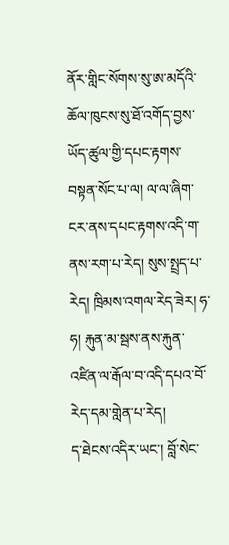ནོར་གླིང་སོགས་སུ་ཨ་མདོའི་ཆོལ་ཁུངས་སུ་ཐོ་འགོད་བྱས་ཡོད་ཚུལ་གྱི་དཔང་རྟགས་བསྟན་སོང་པ་ལ། ལ་ལ་ཞིག་ངར་ནས་དཔང་རྟགས་འདི་ག་ནས་རག་པ་རེད། སུས་སྤྲད་པ་རེད། ཁྲིམས་འགལ་རེད་ཟེར། ཧ་ཧ། རྐུན་མ་སྦས་ནས་རྐུན་འཛིན་ལ་རྒོལ་བ་འདི་དཔའ་བོ་རེད་དམ་གླེན་པ་རེད།
ད་ཐེངས་འདིར་ཡང་། བློ་སེང་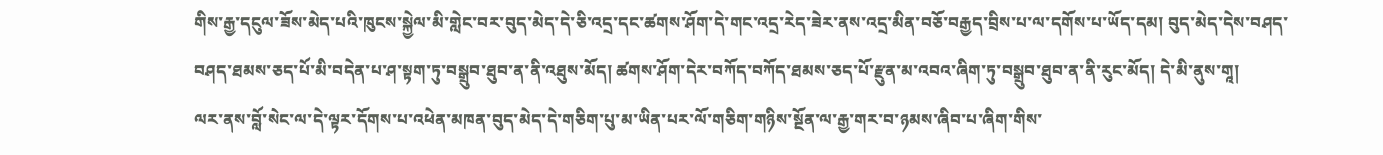གིས་རྒྱ་དངུལ་ཟོས་མེད་པའི་ཁུངས་སྐྱེལ་མི་གླེང་བར་བུད་མེད་དེ་ཅི་འདྲ་དང་ཚགས་ཤོག་དེ་གང་འདྲ་རེད་ཟེར་ནས་འདྲ་མིན་བཅོ་བརྒྱད་བྲིས་པ་ལ་དགོས་པ་ཡོད་དམ། བུད་མེད་དེས་བཤད་བཤད་ཐམས་ཅད་པོ་མི་བདེན་པ་ཤ་སྟག་ཏུ་བསྒྲུབ་ཐུབ་ན་ནི་འཐུས་མོད། ཚགས་ཤོག་དེར་བཀོད་བཀོད་ཐམས་ཅད་པོ་རྫུན་མ་འབའ་ཞིག་ཏུ་བསྒྲུབ་ཐུབ་ན་ནི་རུང་མོད། དེ་མི་ནུས་གཱ།
ལར་ནས་བློ་སེང་ལ་དེ་ལྟར་དོགས་པ་འཕེན་མཁན་བུད་མེད་དེ་གཅིག་པུ་མ་ཡིན་པར་ལོ་གཅིག་གཉིས་སྔོན་ལ་རྒྱ་གར་བ་ཉམས་ཞིབ་པ་ཞིག་གིས་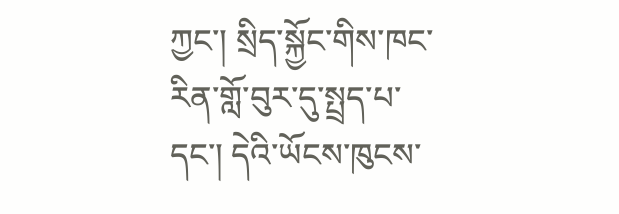ཀྱང་། སྲིད་སྐྱོང་གིས་ཁང་རིན་གློ་བུར་དུ་སྤྲད་པ་དང་། དེའི་ཡོངས་ཁུངས་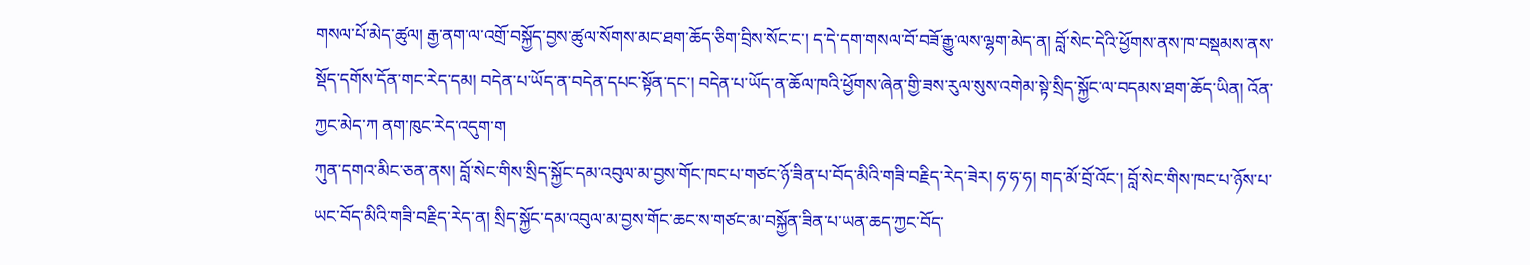གསལ་པོ་མེད་ཚུལ། རྒྱ་ནག་ལ་འགྲོ་བསྐྱོད་བྱས་ཚུལ་སོགས་མང་ཐག་ཆོད་ཅིག་བྲིས་སོང་ང་། ད་དེ་དག་གསལ་བོ་བཟོ་རྒྱུ་ལས་ལྷག་མེད་ན། བློ་སེང་དེའི་ཕྱོགས་ནས་ཁ་བསྡམས་ནས་སྡོད་དགོས་དོན་གང་རེད་དམ། བདེན་པ་ཡོད་ན་བདེན་དཔང་སྟོན་དང་། བདེན་པ་ཡོད་ན་ཆོལ་ཁའི་ཕྱོགས་ཞེན་གྱི་ཟས་རུལ་སུས་འགེམ་སྟེ་སྲིད་སྐྱོང་ལ་བདམས་ཐག་ཆོད་ཡིན། འོན་ཀྱང་མེད་ཀ ནག་ཁུང་རེད་འདུག་ག
ཀུན་དགའ་མིང་ཅན་ནས། བློ་སེང་གིས་སྲིད་སྐྱོང་དམ་འབུལ་མ་བྱས་གོང་ཁང་པ་གཙང་ཉོ་ཟིན་པ་བོད་མིའི་གཟི་བརྗིད་རེད་ཟེར། ཧ་ཧ་ཧ། གད་མོ་བྲོ་འོང་། བློ་སེང་གིས་ཁང་པ་ཉོས་པ་ཡང་བོད་མིའི་གཟི་བརྗིད་རེད་ན། སྲིད་སྐྱོང་དམ་འབུལ་མ་བྱས་གོང་ཆང་ས་གཙང་མ་བསྐྱོན་ཟིན་པ་ཡན་ཆད་ཀྱང་བོད་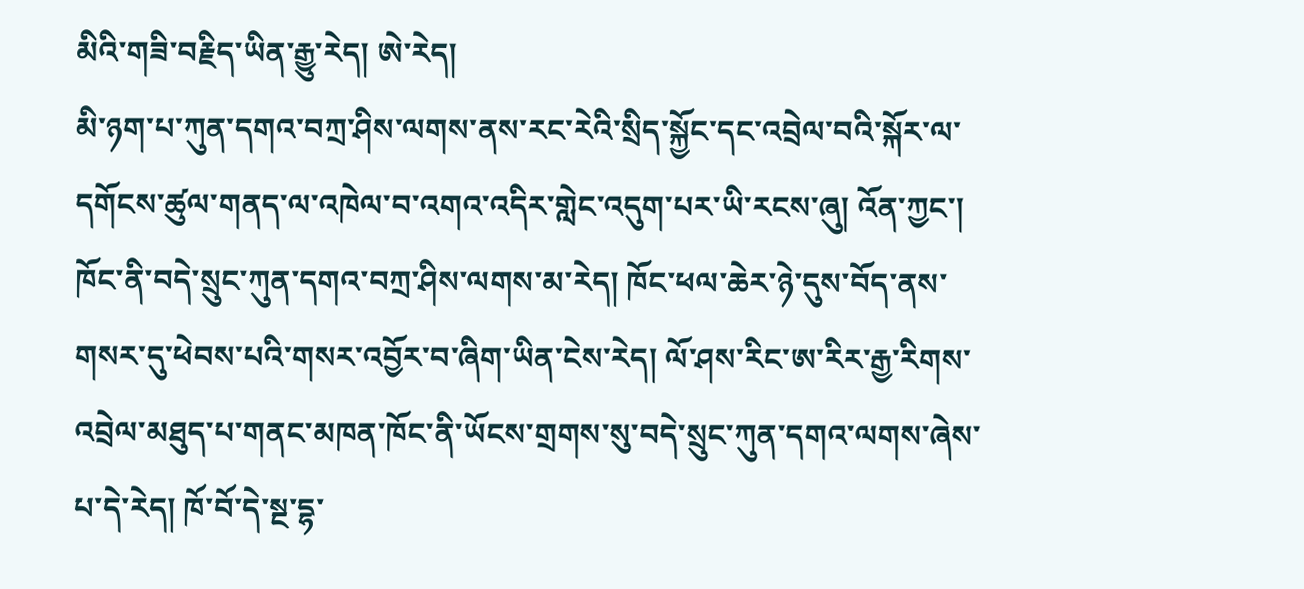མིའི་གཟི་བརྗིད་ཡིན་རྒྱུ་རེད། ཨེ་རེད།
མི་ཉག་པ་ཀུན་དགའ་བཀྲ་ཤིས་ལགས་ནས་རང་རེའི་སྲིད་སྐྱོང་དང་འབྲེལ་བའི་སྐོར་ལ་དགོངས་ཚུལ་གནད་ལ་འཁེལ་བ་འགའ་འདིར་གླེང་འདུག་པར་ཡི་རངས་ཞུ། འོན་ཀྱང་། ཁོང་ནི་བདེ་སྲུང་ཀུན་དགའ་བཀྲ་ཤིས་ལགས་མ་རེད། ཁོང་ཕལ་ཆེར་ཉེ་དུས་བོད་ནས་གསར་དུ་ཕེབས་པའི་གསར་འབྱོར་བ་ཞིག་ཡིན་ངེས་རེད། ལོ་ཤས་རིང་ཨ་རིར་རྒྱ་རིགས་འབྲེལ་མཐུད་པ་གནང་མཁན་ཁོང་ནི་ཡོངས་གྲགས་སུ་བདེ་སྲུང་ཀུན་དགའ་ལགས་ཞེས་པ་དེ་རེད། ཁོ་བོ་དེ་སྔ་དྷ་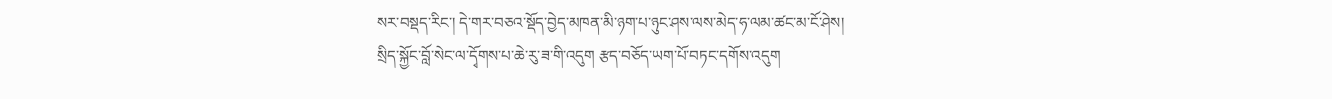སར་བསྡད་རིང་། དེ་གར་བཅའ་སྡོད་བྱེད་མཁན་མི་ཉག་པ་ཉུང་ཤས་ལས་མེད་ཧ་ལམ་ཚང་མ་ངོ་ཤེས།
སྲིད་སྐྱོང་བློ་སེང་ལ་དྭོགས་པ་ཆེ་རུ་ཟ་གི་འདུག རྩད་བཅོད་ཡག་པོ་བཏང་དགོས་འདུག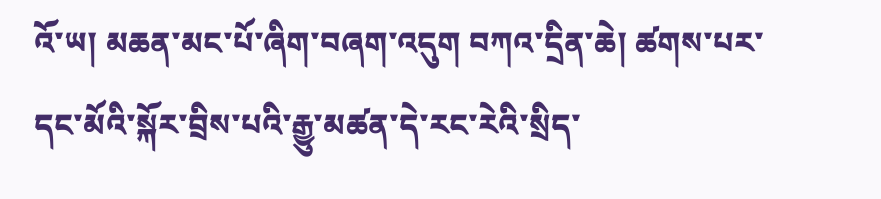འོ་ཡ། མཆན་མང་པོ་ཞིག་བཞག་འདུག བཀའ་དྲིན་ཆེ། ཚགས་པར་དང་མོའི་སྐོར་བྲིས་པའི་རྒྱུ་མཚན་དེ་རང་རེའི་སྲིད་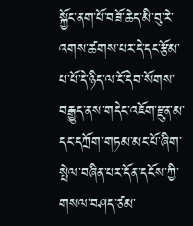སྐྱོང་ནག་པོ་བཟོ་ཆེད་མི་བུ་རེ་འགས་ཚགས་པར་དེ་དང་རྩོམ་པ་པོ་དེ་ཉིད་ལ་ངོ་དེབ་སོགས་བརྒྱུད་ནས་གདེང་འཇོག་རྫུན་མ་དང་དཀྲོག་གཏམ་མང་པོ་ཞིག་སྤེལ་བཞིན་པར་དོན་དངོས་ཀྱི་གསལ་བཤད་ཙམ་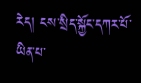རེད། ངས་སྲིད་སྐྱོང་དཀར་པོ་ཡིན་པ་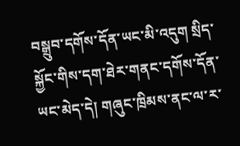བསྒྲུབ་དགོས་དོན་ཡང་མི་འདུག སྲིད་སྐྱོང་གིས་དག་ཐེར་གནང་དགོས་དོན་ཡང་མེད་དེ། གཞུང་ཁྲིམས་ནང་ལ་ར་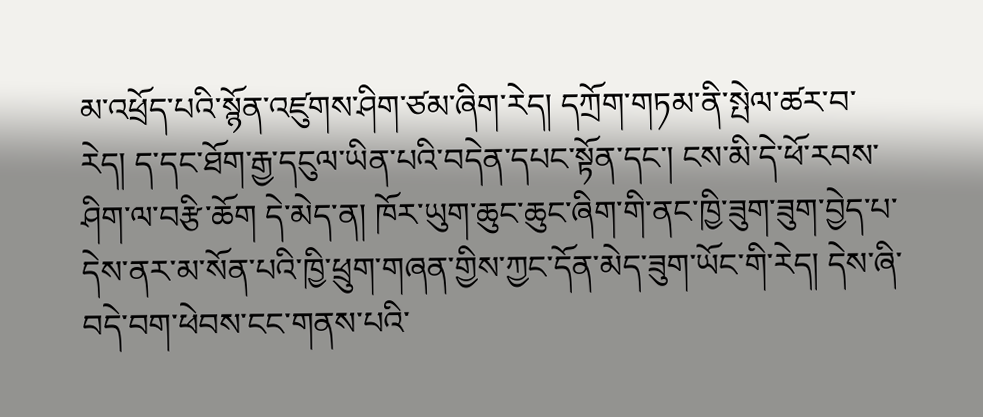མ་འཕྲོད་པའི་སྙོན་འཛུགས་ཤིག་ཙམ་ཞིག་རེད། དཀྲོག་གཏམ་ནི་སྤེལ་ཚར་བ་རེད། ད་དང་ཐོག་རྒྱ་དངུལ་ཡིན་པའི་བདེན་དཔང་སྟོན་དང་། ངས་མི་དེ་ཕོ་རབས་ཤིག་ལ་བརྩི་ཆོག དེ་མེད་ན། ཁོར་ཡུག་ཆུང་ཆུང་ཞིག་གི་ནང་ཁྱི་ཟུག་ཟུག་བྱེད་པ་དེས་ནར་མ་སོན་པའི་ཁྱི་ཕྲུག་གཞན་གྱིས་ཀྱང་དོན་མེད་ཟུག་ཡོང་གི་རེད། དེས་ཞི་བདེ་བག་ཕེབས་ངང་གནས་པའི་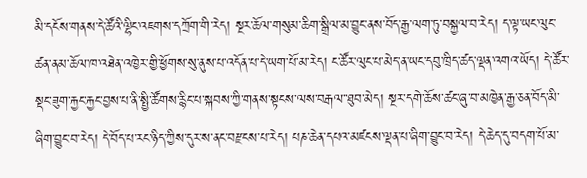མི་དངོས་གནས་དེ་ཚོའི་ལྷིང་འཇགས་དཀྲོག་གི་རེད། སྔར་ཆོལ་གསུམ་ཆིག་སྒྲིལ་མ་བྱུང་ནས་བོད་རྒྱ་ལག་ཏུ་བསྐྱལ་བ་རེད། ད་ལྟ་ཡང་ལུང་ཚན་ནམ་ཆོལ་ཁ་འཐེན་འཁྱེར་གྱི་ཕྱོགས་སུ་ནུས་པ་འདོན་པ་དེ་ཡག་པོ་མ་རེད། ང་ཚོར་ལུང་པ་མེད་ན་ཡང་དབུ་ཁྲིད་ཚད་ལྡན་འགའ་ཡོད། དེ་ཚོར་སྡང་ཟུག་རྐྱང་རྐྱང་བྱས་པ་ནི་སྤྱི་ཚོགས་རྙིང་པ་སྐབས་ཀྱི་གནས་སྟངས་ལས་བརྒལ་་ཐུབ་མེད། སྔར་དགེ་ཆོས་ཚང་ཞུ་བ་མཁྱེན་རྒྱ་ཅན་བོད་མི་ཞིག་བྱུང་བ་རེད། དེ་བོད་པ་རང་ཉིད་ཀྱིས་དུར་ས་ནང་བརྫངས་པ་རེད། པཎ་ཆེན་དཔའ་མཛངས་ལྡན་པ་ཞིག་བྱུང་བ་རེད། དེ་ཆེད་དུ་བདག་པོ་མ་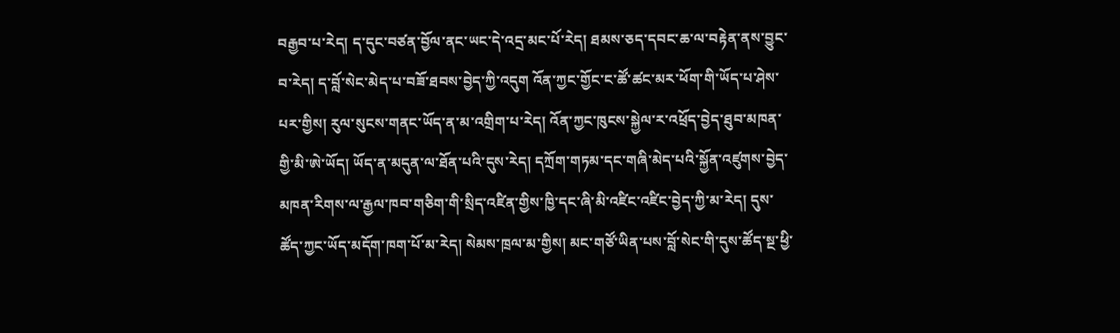བརྒྱབ་པ་རེད། ད་དུང་བཙན་བྱོལ་ནང་ཡང་དེ་འདྲ་མང་པོ་རེད། ཐམས་ཅད་དབང་ཆ་ལ་བརྟེན་ནས་བྱུང་བ་རེད། ད་བློ་སེང་མེད་པ་བཟོ་ཐབས་བྱེད་ཀྱི་འདུག འོན་ཀྱང་གྱོང་ང་ཚོ་ཚང་མར་ཕོག་གི་ཡོད་པ་ཤེས་པར་གྱིས། རུལ་སུངས་གནང་ཡོད་ན་མ་འགྲིག་པ་རེད། འོན་ཀྱང་ཁུངས་སྐྱེལ་ར་འཕྲོད་བྱེད་ཐུབ་མཁན་གྱི་མི་ཨེ་ཡོད། ཡོད་ན་མདུན་ལ་ཐོན་པའི་དུས་རེད། དཀྲོག་གཏམ་དང་གཞི་མེད་པའི་སྐྱོན་འཛུགས་བྱེད་མཁན་རིགས་ལ་རྒྱལ་ཁབ་གཅིག་གི་སྲིད་འཛིན་གྱིས་ཁྱི་དང་ཞི་མི་འཛིང་འཛིང་བྱེད་ཀྱི་མ་རེད། དུས་ཚོད་ཀྱང་ཡོད་མདོག་ཁག་པོ་མ་རེད། སེམས་ཁྲལ་མ་གྱིས། མང་གཙོ་ཡིན་པས་བློ་སེང་གི་དུས་ཚོད་སྔ་ཕྱི་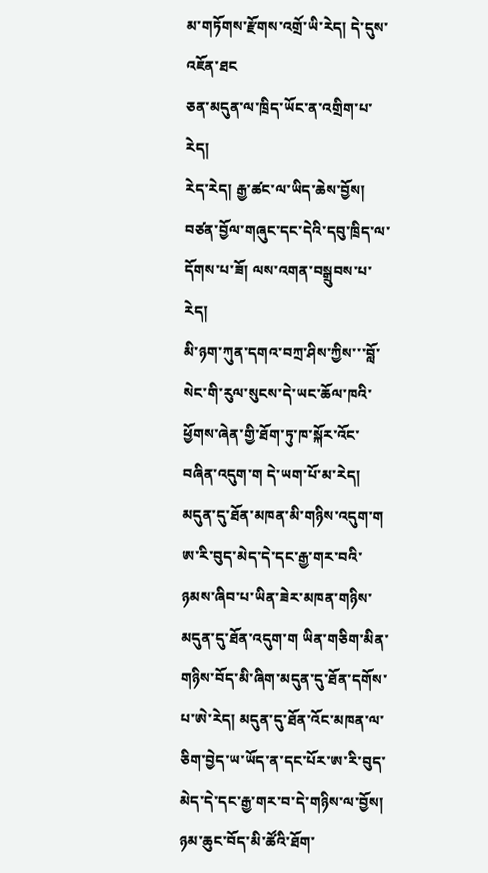མ་གཏོགས་རྫོགས་འགྲོ་ཡི་རེད། དེ་དུས་འཇོན་ཐང
ཅན་མདུན་ལ་ཁྲིད་ཡོང་ན་འགྲིག་པ་རེད།
རེད་རེད། རྒྱ་ཚང་ལ་ཡིད་ཆེས་བྱོས། བཙན་བྱོལ་གཞུང་དང་དེའི་དབུ་ཁྲིད་ལ་དོགས་པ་ཟོ། ལས་འགན་བསྒྲུབས་པ་རེད།
མི་ཉག་ཀུན་དགའ་བཀྲ་ཤིས་ཀྱིས་་་བློ་སེང་གི་རུལ་སུངས་དེ་ཡང་ཆོལ་ཁའི་ཕྱོགས་ཞེན་གྱི་ཐོག་ཏུ་ཁ་སྐོར་འོང་བཞིན་འདུག་ག དེ་ཡག་པོ་མ་རེད། མདུན་དུ་ཐོན་མཁན་མི་གཉིས་འདུག་ག ཨ་རི་བུད་མེད་དེ་དང་རྒྱ་གར་བའི་ཉམས་ཞིབ་པ་ཡིན་ཟེར་མཁན་གཉིས་མདུན་དུ་ཐོན་འདུག་ག ཡིན་གཅིག་མིན་གཉིས་བོད་མི་ཞིག་མདུན་དུ་ཐོན་དགོས་པ་ཨེ་རེད། མདུན་དུ་ཐོན་འོང་མཁན་ལ་ཅིག་བྱེད་ཡ་ཡོད་ན་དང་པོར་ཨ་རི་བུད་མེད་དེ་དང་རྒྱ་གར་བ་དེ་གཉིས་ལ་བྱོས། ཉམ་ཆུང་བོད་མི་ཚོའི་ཐོག་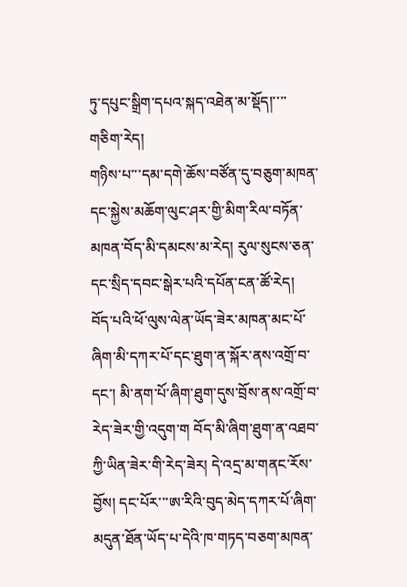ཏུ་དཔུང་སྒྲིག་དཔའ་སྐད་འཐེན་མ་སྡོད།་་་་གཅིག་རེད།
གཉིས་པ་་་དམ་དགེ་ཆོས་བཙོན་དུ་བཅུག་མཁན་དང་སྐྱེས་མཆོག་ལུང་ཤར་གྱི་མིག་རིལ་བཏོན་མཁན་བོད་མི་དམངས་མ་རེད། རུལ་སུངས་ཅན་དང་སྲིད་དབང་སྒེར་པའི་དཔོན་ངན་ཚོ་རེད།
བོད་པའི་ཕོ་ལུས་ལེན་ཡོད་ཟེར་མཁན་མང་པོ་ཞིག་མི་དཀར་པོ་དང་ཐུག་ན་སྐོར་ནས་འགྲོ་བ་དང་། མི་ནག་པོ་ཞིག་ཐུག་དུས་བྲོས་ནས་འགྲོ་བ་རེད་ཟེར་གྱི་འདུག་ག བོད་མི་ཞིག་ཐུག་ན་འཐབ་ཀྱི་ཡིན་ཟེར་གི་རེད་ཟེར། དེ་འདྲ་མ་གནང་རོས་བྱོས། དང་པོར་་་ཨ་རིའི་བུད་མེད་དཀར་པོ་ཞིག་མདུན་ཐོན་ཡོད་པ་དེའི་ཁ་གཏད་བཅག་མཁན་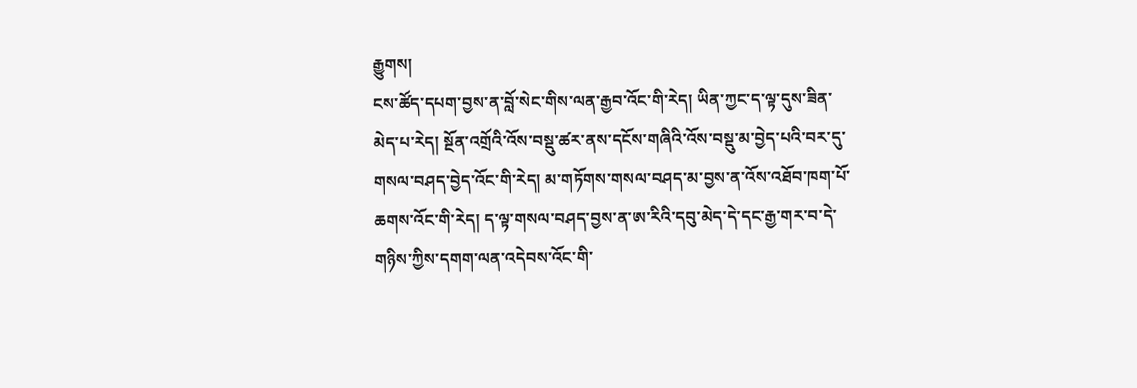རྒྱུགས།
ངས་ཚོད་དཔག་བྱས་ན་བློ་སེང་གིས་ལན་རྒྱབ་འོང་གི་རེད། ཡིན་ཀྱང་ད་ལྟ་དུས་ཟིན་མེད་པ་རེད། སྔོན་འགྲོའི་འོས་བསྡུ་ཚར་ནས་དངོས་གཞིའི་འོས་བསྡུ་མ་བྱེད་པའི་བར་དུ་གསལ་བཤད་བྱེད་འོང་གི་རེད། མ་གཏོགས་གསལ་བཤད་མ་བྱས་ན་འོས་འཐོབ་ཁག་པོ་ཆགས་འོང་གི་རེད། ད་ལྟ་གསལ་བཤད་བྱས་ན་ཨ་རིའི་དབུ་མེད་དེ་དང་རྒྱ་གར་བ་དེ་གཉིས་ཀྱིས་དགག་ལན་འདེབས་འོང་གི་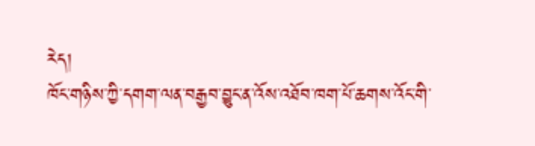རེད།
ཁོང་གཉིས་ཀྱི་དགག་ལན་བརྒྱབ་བྱུང་ན་འོས་འཐོབ་ཁག་པོ་ཆགས་འོང་གི་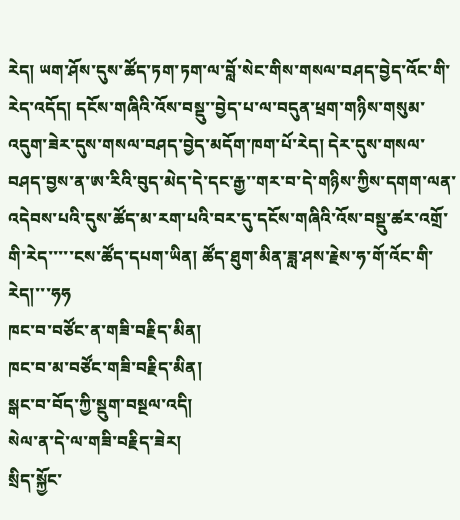རེད། ཡག་ཤོས་དུས་ཚོད་ཏག་ཏག་ལ་བློ་སེང་གིས་གསལ་བཤད་བྱེད་འོང་གི་རེད་འདོད། དངོས་གཞིའི་འོས་བསྡུ་་བྱེད་པ་ལ་བདུན་ཕྲག་གཉིས་གསུམ་འདུག་ཟེར་དུས་གསལ་བཤད་བྱེད་མདོག་ཁག་པོ་རེད། དེར་དུས་གསལ་བཤད་བྱས་ན་ཨ་རིའི་བུད་མེད་དེ་དང་རྒྱ་་གར་བ་དེ་གཉིས་ཀྱིས་དགག་ལན་འདེབས་པའི་དུས་ཚོད་མ་རག་པའི་བར་དུ་དངོས་གཞིའི་འོས་བསྡུ་ཚར་འགྲོ་གི་རེད་་་་་ངས་ཚོད་དཔག་ཡིན། ཚོད་ཐུག་མིན་ཟླ་ཤས་རྗེས་ཧ་གོ་འོང་གི་རེད།་་་ཧཧ
ཁང་བ་བཙོང་ན་གཟི་བརྗིད་མིན།
ཁང་བ་མ་བཙོང་གཟི་བརྗིད་མིན།
སྒང་བ་བོད་ཀྱི་སྡུག་བསྔལ་འདི།
སེལ་ན་དེ་ལ་གཟི་བརྗིད་ཟེར།
སྲིད་སྐྱོང་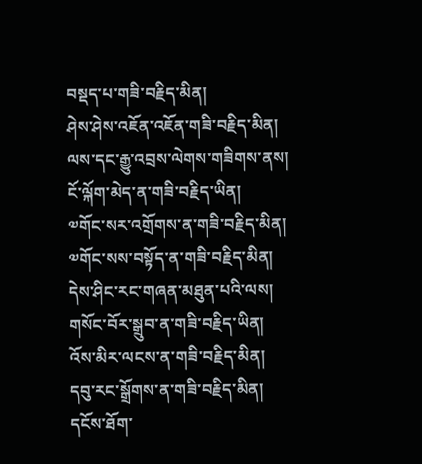བསྡད་པ་གཟི་བརྗིད་མིན།
ཤེས་ཤེས་འཇོན་འཇོན་གཟི་བརྗིད་མིན།
ལས་དང་རྒྱུ་འབྲས་ལེགས་གཟིགས་ནས།
ངོ་ལྐོག་མེད་ན་གཟི་བརྗིད་ཡིན།
༧གོང་སར་འགྲོགས་ན་གཟི་བརྗིད་མིན།
༧གོང་སས་བསྟོད་ན་གཟི་བརྗིད་མིན།
དེས་ཤིང་རང་གཞན་མཐུན་པའི་ལས།
གསོང་བོར་སྒྲུབ་ན་གཟི་བརྗིད་ཡིན།
འོས་མིར་ལངས་ན་གཟི་བརྗིད་མིན།
དབུ་རང་སྒྲོགས་ན་གཟི་བརྗིད་མིན།
དངོས་ཐོག་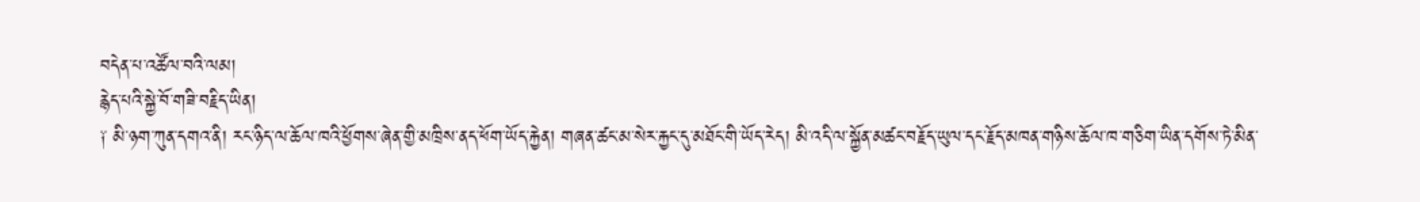བདེན་པ་འཚོལ་བའི་ལམ།
རྙེད་པའི་སྐྱེ་བོ་གཟི་བརྗིད་ཡིན།
༑ མི་ཉག་ཀུན་དགའ་ནི། རང་ཉིད་ལ་ཆོལ་ཁའི་ཕྱོགས་ཞེན་གྱི་མཁྲིས་ནད་ཕོག་ཡོད་རྐྱེན། གཞན་ཚང་མ་སེར་རྐྱང་དུ་མཐོང་གི་ཡོད་རེད། མི་འདི་ལ་སྐྱོན་མཚང་བརྗོད་ཡུལ་དང་རྗོད་མཁན་གཉིས་ཆོལ་ཁ་གཅིག་ཡིན་དགོས་ཏེ་མིན་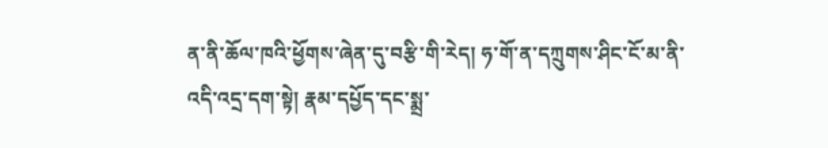ན་ནི་ཆོལ་ཁའི་ཕྱོགས་ཞེན་དུ་བརྩི་གི་རེད། ཧ་གོ་ན་དཀྲུགས་ཤིང་ངོ་མ་ནི་འདི་འདྲ་དག་སྟེ། རྣམ་དཔྱོད་དང་སྨྲ་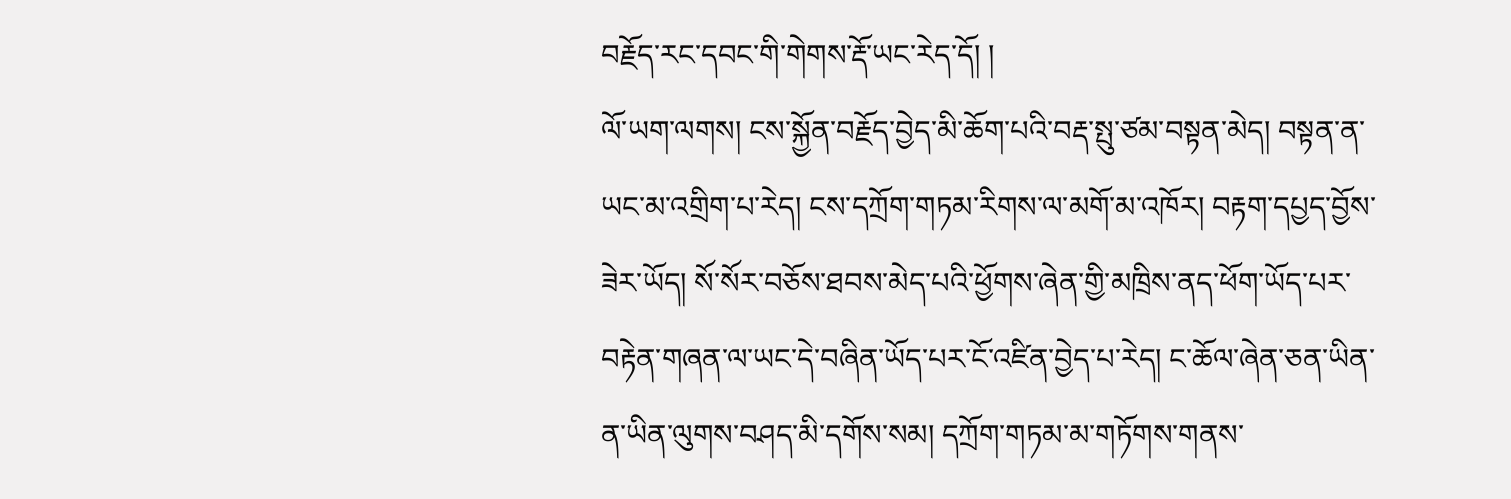བརྗོད་རང་དབང་གི་གེགས་རྡོ་ཡང་རེད་དོ། །
ལོ་ཡག་ལགས། ངས་སྐྱོན་བརྗོད་བྱེད་མི་ཆོག་པའི་བརྡ་སྤུ་ཙམ་བསྟན་མེད། བསྟན་ན་ཡང་མ་འགྲིག་པ་རེད། ངས་དཀྲོག་གཏམ་རིགས་ལ་མགོ་མ་འཁོར། བརྟག་དཔྱད་བྱོས་ཟེར་ཡོད། སོ་སོར་བཅོས་ཐབས་མེད་པའི་ཕྱོགས་ཞེན་གྱི་མཁྲིས་ནད་ཕོག་ཡོད་པར་བརྟེན་གཞན་ལ་ཡང་དེ་བཞིན་ཡོད་པར་ངོ་འཛིན་བྱེད་པ་རེད། ང་ཆོལ་ཞེན་ཅན་ཡིན་ན་ཡིན་ལུགས་བཤད་མི་དགོས་སམ། དཀྲོག་གཏམ་མ་གཏོགས་གནས་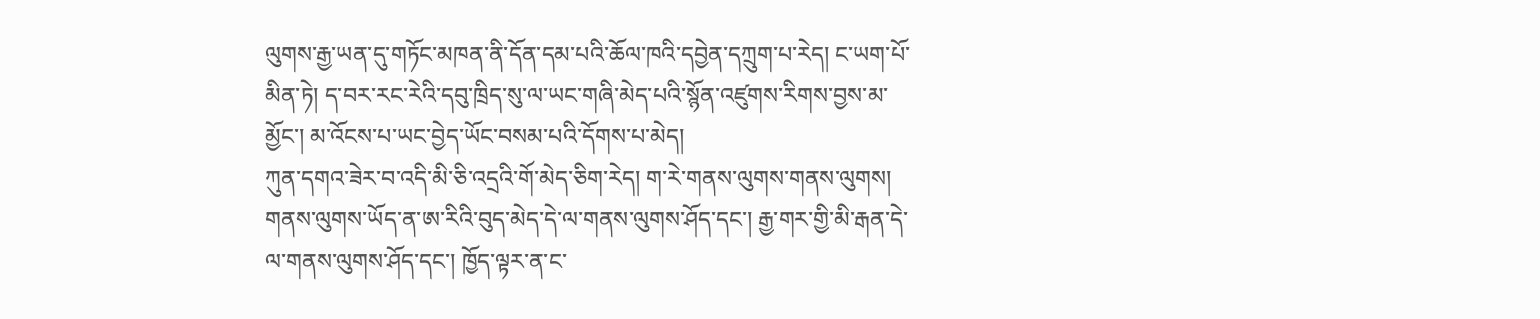ལུགས་རྒྱ་ཡན་དུ་གཏོང་མཁན་ནི་དོན་དམ་པའི་ཆོལ་ཁའི་དབྱེན་དཀྲུག་པ་རེད། ང་ཡག་པོ་མིན་ཏེ། ད་བར་རང་རེའི་དབུ་ཁྲིད་སུ་ལ་ཡང་གཞི་མེད་པའི་སྙོན་འཛུགས་རིགས་བྱས་མ་མྱོང་། མ་འོངས་པ་ཡང་བྱེད་ཡོང་བསམ་པའི་དོགས་པ་མེད།
ཀུན་དགའ་ཟེར་བ་འདི་མི་ཅི་འདྲའི་གོ་མེད་ཅིག་རེད། ག་རེ་གནས་ལུགས་གནས་ལུགས། གནས་ལུགས་ཡོད་ན་ཨ་རིའི་བུད་མེད་དེ་ལ་གནས་ལུགས་ཤོད་དང་། རྒྱ་གར་གྱི་མི་རྒན་དེ་ལ་གནས་ལུགས་ཤོད་དང་། ཁྱོད་ལྟར་ན་ང་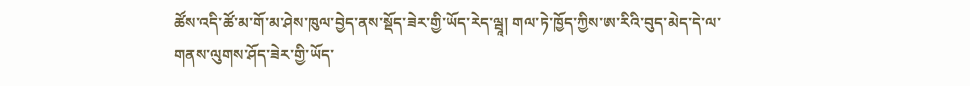ཚོས་འདི་ཚོ་མ་གོ་མ་ཤེས་ཁུལ་བྱེད་ནས་སྡོད་ཟེར་གྱི་ཡོད་རེད་ལྦཱ། གལ་ཏེ་ཁྱོད་ཀྱིས་ཨ་རིའི་བུད་མེད་དེ་ལ་གནས་ལུགས་ཤོད་ཟེར་གྱི་ཡོད་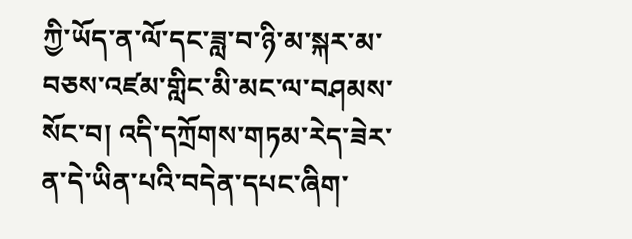ཀྱི་ཡོད་ན་ལོ་དང་ཟླ་བ་ཉི་མ་སྐར་མ་བཅས་འཛམ་གླིང་མི་མང་ལ་བཤམས་སོང་བ། འདི་དཀྲོགས་གཏམ་རེད་ཟེར་ན་དེ་ཡིན་པའི་བདེན་དཔང་ཞིག་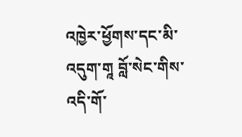འཁྱེར་ཕྱོགས་དང་མི་འདུག་གཱ བློ་སེང་གིས་འདི་གོ་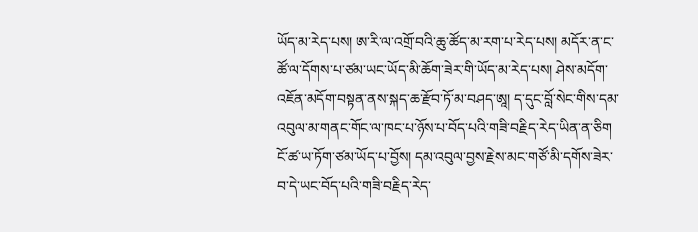ཡོད་མ་རེད་པས། ཨ་རི་ལ་འགྲོ་བའི་ཆུ་ཚོད་མ་རག་པ་རེད་པས། མདོར་ན་ང་ཚོ་ལ་དོགས་པ་ཙམ་ཡང་ཡོད་མི་ཆོག་ཟེར་གི་ཡོད་མ་རེད་པས། ཤེས་མདོག་འཇོན་མདོག་བསྟན་ནས་སྐད་ཆ་རྫོབ་ཏོ་མ་བཤད་ཨཱ། ད་དུང་བློ་སེང་གིས་དམ་འབུལ་མ་གནང་གོང་ལ་ཁང་པ་ཉོས་པ་བོད་པའི་གཟི་བརྗིད་རེད་ཡིན་ན་ཅིག ངོ་ཚ་ཡ་ཏོག་ཙམ་ཡོད་པ་བྱོས། དམ་འབུལ་བྱས་རྗེས་མང་གཙོ་མི་དགོས་ཟེར་བ་དེ་ཡང་བོད་པའི་གཟི་བརྗིད་རེད་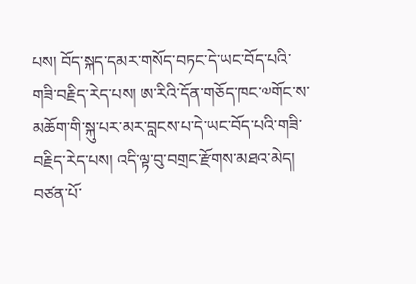པས། བོད་སྐད་དམར་གསོད་བཏང་དེ་ཡང་བོད་པའི་གཟི་བརྗིད་རེད་པས། ཨ་རིའི་དོན་གཅོད་ཁང་༧གོང་ས་མཆོག་གི་སྐུ་པར་མར་བླངས་པ་དེ་ཡང་བོད་པའི་གཟི་བརྗིད་རེད་པས། འདི་ལྟ་བུ་བགྲང་རྫོགས་མཐའ་མེད།
བཙན་པོ་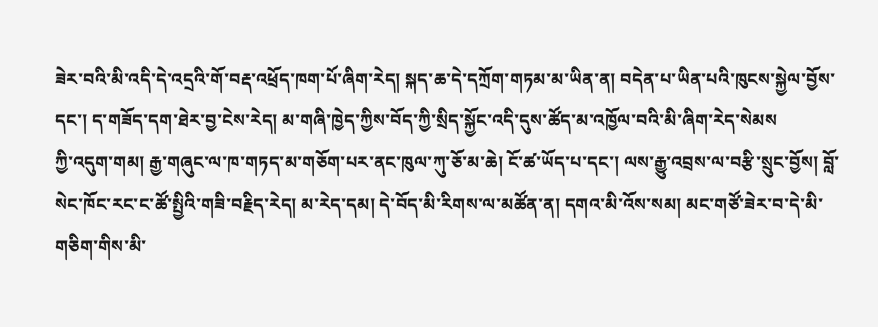ཟེར་བའི་མི་འདི་དེ་འདྲའི་གོ་བརྡ་འཕྲོད་ཁག་པོ་ཞིག་རེད། སྐད་ཆ་དེ་དཀྲོག་གཏམ་མ་ཡིན་ན། བདེན་པ་ཡིན་པའི་ཁུངས་སྐྱེལ་བྱོས་དང་། ད་གཟོད་དག་ཐེར་བྱ་ངེས་རེད། མ་གཞི་ཁྱེད་ཀྱིས་བོད་ཀྱི་སྲིད་སྐྱོང་འདི་དུས་ཚོད་མ་འཁྱོལ་བའི་མི་ཞིག་རེད་སེམས
ཀྱི་འདུག་གམ། རྒྱ་གཞུང་ལ་ཁ་གཏད་མ་གཅོག་པར་ནང་ཁུལ་ཀུ་ཅོ་མ་ཆེ། ངོ་ཚ་ཡོད་པ་དང་། ལས་རྒྱུ་འབྲས་ལ་བརྩི་སྲུང་བྱོས། བློ་སེང་ཁོང་རང་ང་ཚོ་སྤྱིའི་གཟི་བརྗིད་རེད། མ་རེད་དམ། དེ་བོད་མི་རིགས་ལ་མཚོན་ན། དགའ་མི་འོས་སམ། མང་གཙོ་ཟེར་བ་དེ་མི་གཅིག་གིས་མི་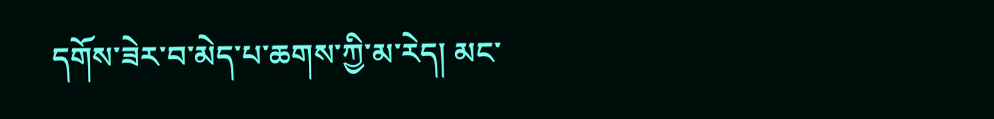དགོས་ཟེར་བ་མེད་པ་ཆགས་ཀྱི་མ་རེད། མང་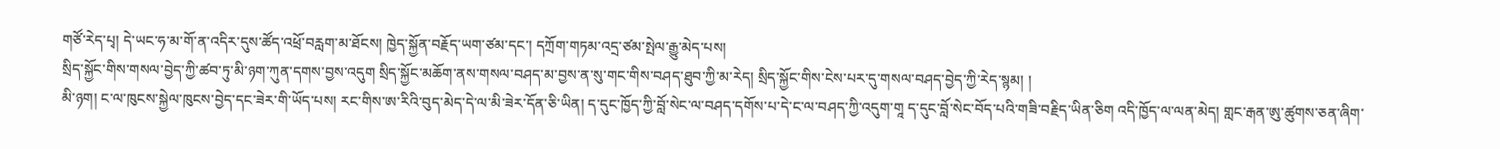གཙོ་རེད་པྭ། དེ་ཡང་ཧ་མ་གོ་ན་འདིར་དུས་ཚོད་འཕྲོ་བརླག་མ་ཐོངས། ཁྱེད་སྐྱོན་བརྗོད་ཡག་ཙམ་དང་། དཀྲོག་གཏམ་འདྲ་ཙམ་སྤེལ་རྒྱུ་མེད་པས།
སྲིད་སྐྱོང་གིས་གསལ་བྱེད་ཀྱི་ཚབ་ཏུ་མི་ཉག་ཀུན་དགས་བྱས་འདུག སྲིད་སྐྱོང་མཆོག་ནས་གསལ་བཤད་མ་བྱས་ན་སུ་གང་གིས་བཤད་ཐུབ་ཀྱི་མ་རེད། སྲིད་སྐྱོང་གིས་ངེས་པར་དུ་གསལ་བཤད་བྱེད་ཀྱི་རེད་སྙམ། །
མི་ཉག། ང་ལ་ཁུངས་སྐྱེལ་ཁུངས་བྱེད་དང་ཟེར་གི་ཡོད་པས། རང་གིས་ཨ་རིའི་བུད་མེད་དེ་ལ་མི་ཟེར་དོན་ཅི་ཡིན། ད་དུང་ཁྱོད་ཀྱི་བློ་སེང་ལ་བཤད་དགོས་པ་དེ་ང་ལ་བཤད་ཀྱི་འདུག་གཱ ད་དུང་བློ་སེང་བོད་པའི་གཟི་བརྗིད་ཡིན་ཅིག འདི་ཁྱོད་ལ་ལན་མེད། གླང་རྒན་ཨུ་ཚུགས་ཅན་ཞིག་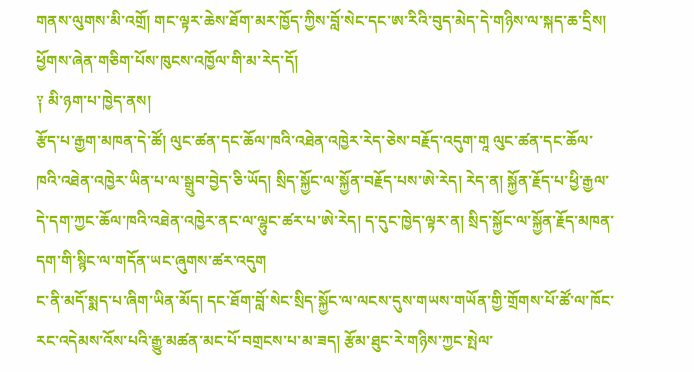གནས་ལུགས་མི་འགྲོ། གང་ལྟར་ཆེས་ཐོག་མར་ཁྱོད་ཀྱིས་བློ་སེང་དང་ཨ་རིའི་བུད་མེད་དེ་གཉིས་ལ་སྐད་ཆ་དྲིས། ཕྱོགས་ཞེན་གཅིག་པོས་ཁུངས་འཁྱོལ་གི་མ་རེད་དོ།
༑ མི་ཉག་པ་ཁྱེད་ནས།
རྩོད་པ་རྒྱག་མཁན་དེ་ཚོ། ལུང་ཚན་དང་ཆོལ་ཁའི་འཐེན་འཁྱེར་རེད་ཅེས་བརྗོད་འདུག་གཱ ལུང་ཚན་དང་ཆོལ་ཁའི་འཐེན་འཁྱེར་ཡིན་པ་ལ་སྒྲུབ་བྱེད་ཅི་ཡོད། སྲིད་སྐྱོང་ལ་སྐྱོན་བརྗོད་པས་ཨེ་རེད། རེད་ན། སྐྱོན་རྗོད་པ་ཕྱི་རྒྱལ་དེ་དག་ཀྱང་ཆོལ་ཁའི་འཐེན་འཁྱེར་ནང་ལ་ལྷུང་ཚར་པ་ཨེ་རེད། ད་དུང་ཁྱེད་ལྟར་ན། སྲིད་སྐྱོང་ལ་སྐྱོན་རྗོད་མཁན་དག་གི་སྙིང་ལ་གདོན་ཡང་ཞུགས་ཚར་འདུག
ང་ནི་མདོ་སྨད་པ་ཞིག་ཡིན་མོད། དང་ཐོག་བློ་སེང་སྲིད་སྐྱོང་ལ་ལངས་དུས་གཡས་གཡོན་གྱི་གྲོགས་པོ་ཚོ་ལ་ཁོང་རང་འདེམས་འོས་པའི་རྒྱུ་མཚན་མང་པོ་བགྲངས་པ་མ་ཟད། རྩོམ་ཐུང་རེ་གཉིས་ཀྱང་སྤེལ་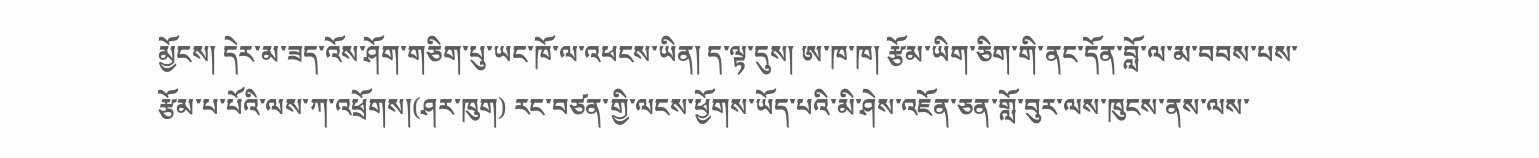མྱོངས། དེར་མ་ཟད་འོས་ཤོག་གཅིག་པུ་ཡང་ཁོ་ལ་འཕངས་ཡིན། ད་ལྟ་དུས། ཨ་ཁ་ཁ། རྩོམ་ཡིག་ཅིག་གི་ནང་དོན་བློ་ལ་མ་བབས་པས་རྩོམ་པ་པོའི་ལས་ཀ་འཕྲོགས།(ཤར་ཁུག) རང་བཙན་གྱི་ལངས་ཕྱོགས་ཡོད་པའི་མི་ཤེས་འཇོན་ཅན་གློ་བུར་ལས་ཁུངས་ནས་ལས་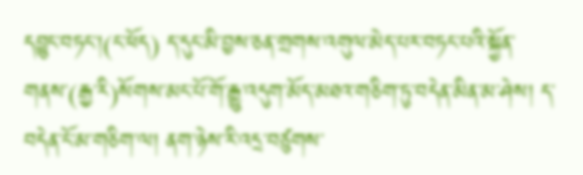དབྱུང་བཏང་།(ང་ཕོད) ད་དུང་མི་བྱས་ཅན་གྲགས་འགུལ་མེད་པར་བཏང་པའི་སྐྱོན་གནས་(རྒྱ་རི)སོགས་མང་པོ་གོ་རྒྱུ་འདུག་མོད་མཐའ་གཅིག་ཏུ་བདེན་མིན་མ་ཤེས། ད་བདེན་ངོ་མ་གཅིག་ལ། ནག་ཉེས་རི་འདྲ་བཙུགས་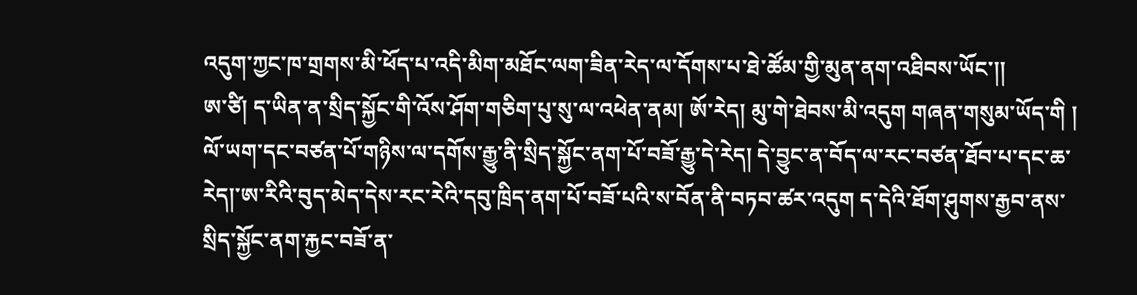འདུག་ཀྱང་ཁ་གྲགས་མི་ཕོད་པ་འདི་མིག་མཐོང་ལག་ཟིན་རེད་ལ་དོགས་པ་ཐེ་ཚོམ་གྱི་མུན་ནག་འཐིབས་ཡོང་།།
ཨ་ཙི། ད་ཡིན་ན་སྲིད་སྐྱོང་གི་འོས་ཤོག་གཅིག་པུ་སུ་ལ་འཕེན་ནམ། ཨོ་རེད། མུ་གེ་ཐེབས་མི་འདུག གཞན་གསུམ་ཡོད་གི །
ལོ་ཡག་དང་བཙན་པོ་གཉིས་ལ་དགོས་རྒྱུ་ནི་སྲིད་སྐྱོང་ནག་པོ་བཟོ་རྒྱུ་དེ་རེད། དེ་བྱུང་ན་བོད་ལ་རང་བཙན་ཐོབ་པ་དང་ཆ་རེད།་ཨ་རིའི་བུད་མེད་དེས་རང་རེའི་དབུ་ཁྲིད་ནག་པོ་བཟོ་པའི་ས་བོན་ནི་བཏབ་ཚར་འདུག ད་དེའི་ཐོག་ཤུགས་རྒྱབ་ནས་སྲིད་སྐྱོང་ནག་རྐྱང་བཟོ་ན་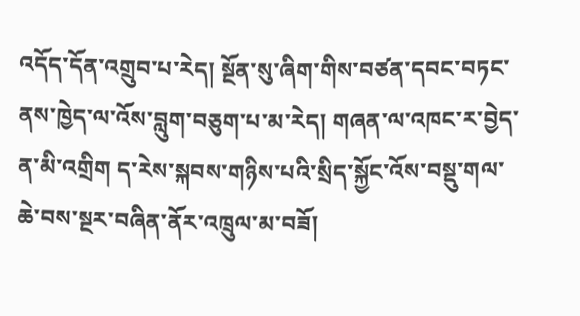འདོད་དོན་འགྲུབ་པ་རེད། སྔོན་སུ་ཞིག་གིས་བཙན་དབང་བཏང་ནས་ཁྱེད་ལ་འོས་བླུག་བཅུག་པ་མ་རེད། གཞན་ལ་འཁང་ར་བྱེད་ན་མི་འགྲིག ད་རེས་སྐབས་གཉིས་པའི་སྲིད་སྐྱོང་འོས་བསྡུ་གལ་ཆེ་བས་སྔར་བཞིན་ནོར་འཁྲུལ་མ་བཟོ།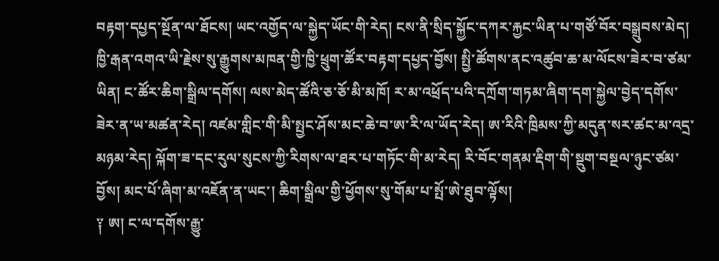བརྟག་དཔྱད་སྔོན་ལ་ཐོངས། ཡང་འགྱོད་ལ་སྐྱེད་ཡོང་གི་རེད། ངས་ནི་སྲིད་སྐྱོང་དཀར་རྐྱང་ཡིན་པ་གཙོ་བོར་བསྒྲུབས་མེད། ཁྱི་རྒན་འགའ་ཡི་རྗེས་སུ་རྒྱུགས་མཁན་གྱི་ཁྱི་ཕྲུག་ཚོར་བརྟག་དཔྱད་བྱོས། སྤྱི་ཚོགས་ནང་འཚུབ་ཆ་མ་ལོངས་ཟེར་བ་ཙམ་ཡིན། ང་ཚོར་ཆིག་སྒྲིལ་དགོས། ལས་མེད་ཚོའི་ཅ་ཅོ་མི་མཁོ། ར་མ་འཕྲོད་པའི་དཀྲོག་གཏམ་ཞིག་དག་སྐྱེལ་བྱེད་དགོས་ཟེར་ན་ཡ་མཚན་རེད། འཛམ་གླིང་གི་མི་སྤྱང་ཤོས་མང་ཆེ་བ་ཨ་རི་ལ་ཡོད་རེད། ཨ་རིའི་ཁྲིམས་ཀྱི་མདུན་སར་ཚང་མ་འདྲ་མཉམ་རེད། ལྐོག་ཟ་དང་རུལ་སུངས་ཀྱི་རིགས་ལ་ཐར་པ་གཏོང་གི་མ་རེད། རི་བོང་གནམ་རྡིག་གི་སྡུག་བསྔལ་ཉུང་ཙམ་བྱོས། མང་པོ་ཞིག་མ་འཇོན་ན་ཡང་། ཆིག་སྒྲིལ་གྱི་ཕྱོགས་སུ་གོམ་པ་སྤོ་ཨེ་ཐུབ་ལྟོས།
༑ ཨ། ང་ལ་དགོས་རྒྱུ་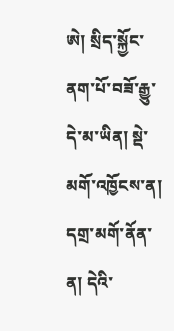ཨེ། སྲིད་སྐྱོང་ནག་པོ་བཟོ་རྒྱུ་དེ་མ་ཡིན། སྡེ་མགོ་འཁྱོངས་ན། དགྲ་མགོ་ནོན་ན། དེའི་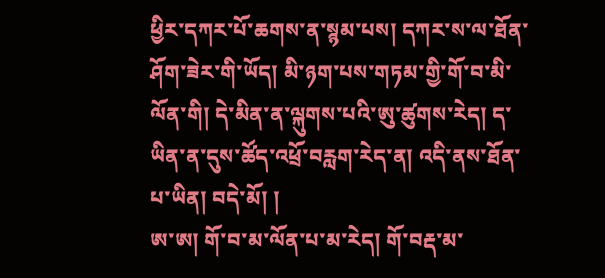ཕྱིར་དཀར་པོ་ཆགས་ན་སྙམ་པས། དཀར་ས་ལ་ཐོན་ཤོག་ཟེར་གི་ཡོད། མི་ཉག་པས་གཏམ་གྱི་གོ་བ་མི་ལོན་གི། དེ་མིན་ན་ལྐུགས་པའི་ཨུ་ཚུགས་རེད། ད་ཡིན་ན་དུས་ཚོད་འཕྲོ་བརླག་རེད་ན། འདི་ནས་ཐོན་པ་ཡིན། བདེ་མོ། །
ཨ་ཨ། གོ་བ་མ་ལོན་པ་མ་རེད། གོ་བརྡ་མ་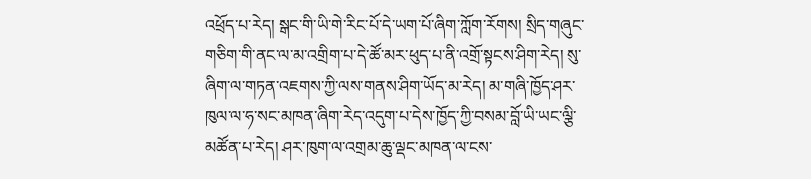འཕྲོད་པ་རེད། སྒང་གི་ཡི་གེ་རིང་པོ་དེ་ཡག་པོ་ཞིག་ཀློག་རོགས། སྲིད་གཞུང་གཅིག་གི་ནང་ལ་མ་འགྲིག་པ་དེ་ཚོ་མར་ཕུད་པ་ནི་འགྲོ་སྟངས་ཤིག་རེད། སུ་ཞིག་ལ་གཏན་འཇགས་ཀྱི་ལས་གནས་ཤིག་ཡོད་མ་རེད། མ་གཞི་ཁྱོད་ཤར་ཁུལ་ལ་ཧ་སང་མཁན་ཞིག་རེད་འདུག་པ་དེས་ཁྱོད་ཀྱི་བསམ་བློ་ཡི་ཡང་ལྕི་མཚོན་པ་རེད། ཤར་ཁུག་ལ་འགྲམ་ཆུ་ལྡང་མཁན་ལ་ངས་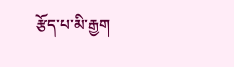རྩོད་པ་མི་རྒྱག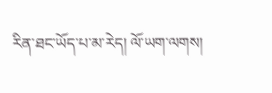རིན་ཐང་ཡོད་པ་མ་རེད། ལོ་ཡག་ལགས།